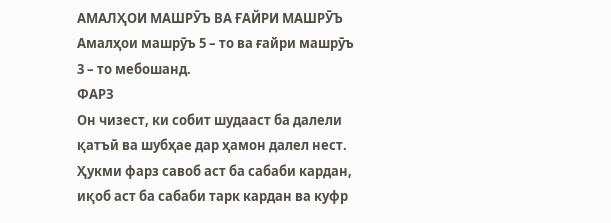АМАЛҲОИ МАШРӮЪ ВА ҒАЙРИ МАШРӮЪ
Амалҳои машрӯъ 5 – то ва ғайри машрӯъ 3 – то мебошанд.
ФАРЗ
Он чизест, ки собит шудааст ба далели қатъӣ ва шубҳае дар ҳамон далел нест. Ҳукми фарз савоб аст ба сабаби кардан, иқоб аст ба сабаби тарк кардан ва куфр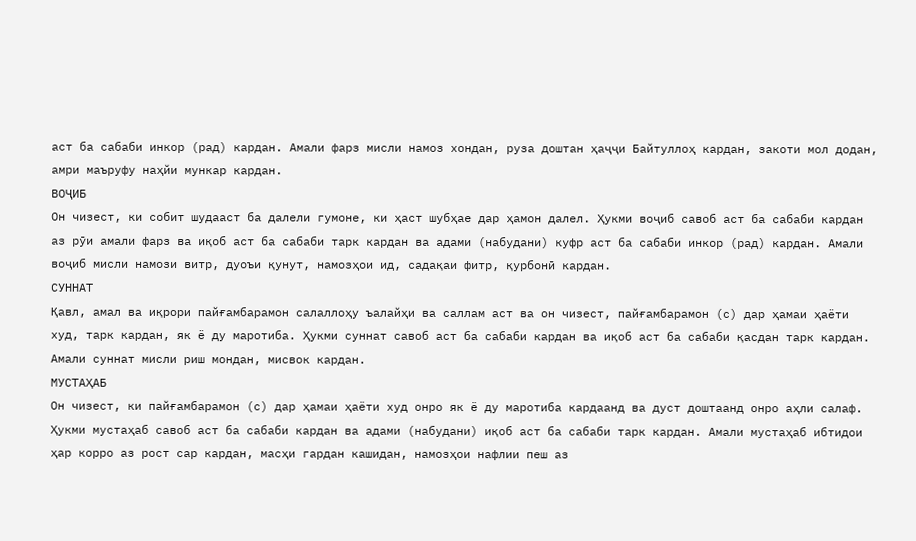аст ба сабаби инкор (рад) кардан. Амали фарз мисли намоз хондан, руза доштан ҳаҷҷи Байтуллоҳ кардан, закоти мол додан, амри маъруфу наҳйи мункар кардан.
ВОҶИБ
Он чизест, ки собит шудааст ба далели гумоне, ки ҳаст шубҳае дар ҳамон далел. Ҳукми воҷиб савоб аст ба сабаби кардан аз рӯи амали фарз ва иқоб аст ба сабаби тарк кардан ва адами (набудани) куфр аст ба сабаби инкор (рад) кардан. Амали воҷиб мисли намози витр, дуоъи қунут, намозҳои ид, садақаи фитр, қурбонӣ кардан.
СУННАТ
Қавл, амал ва иқрори пайғамбарамон салаллоҳу ъалайҳи ва саллам аст ва он чизест, пайғамбарамон (с) дар ҳамаи ҳаёти худ, тарк кардан, як ё ду маротиба. Ҳукми суннат савоб аст ба сабаби кардан ва иқоб аст ба сабаби қасдан тарк кардан. Амали суннат мисли риш мондан, мисвок кардан.
МУСТАҲАБ
Он чизест, ки пайғамбарамон (с) дар ҳамаи ҳаёти худ онро як ё ду маротиба кардаанд ва дуст доштаанд онро аҳли салаф. Ҳукми мустаҳаб савоб аст ба сабаби кардан ва адами (набудани) иқоб аст ба сабаби тарк кардан. Амали мустаҳаб ибтидои ҳар корро аз рост сар кардан, масҳи гардан кашидан, намозҳои нафлии пеш аз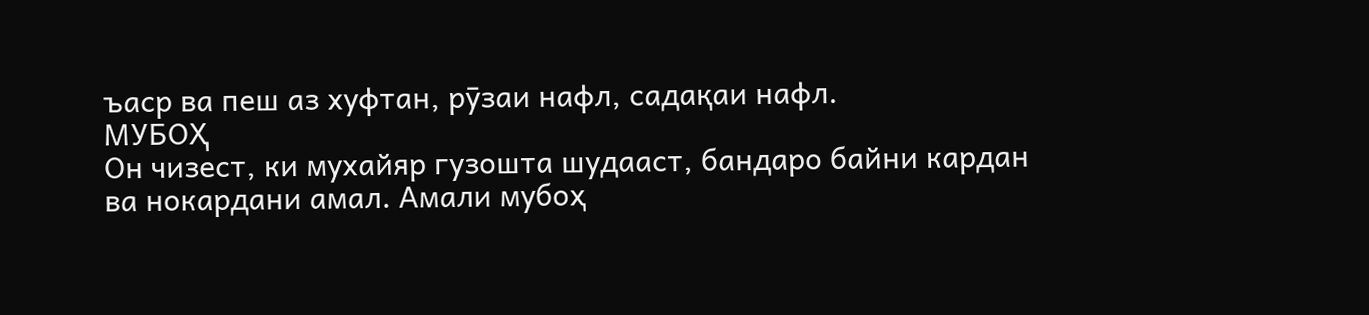ъаср ва пеш аз хуфтан, рӯзаи нафл, садақаи нафл.
МУБОҲ
Он чизест, ки мухайяр гузошта шудааст, бандаро байни кардан ва нокардани амал. Амали мубоҳ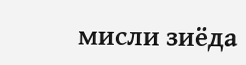мисли зиёда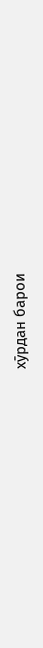хӯрдан барои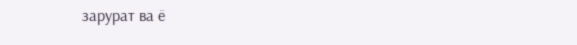зарурат ва ё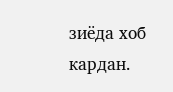зиёда хоб кардан.